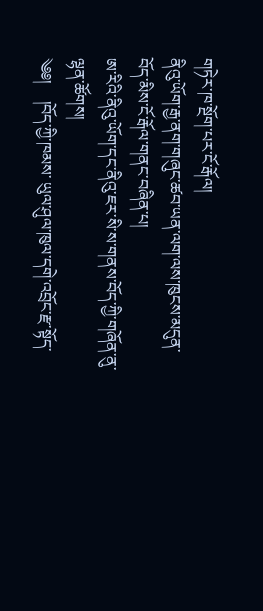གཏེར་ཁ་སྔོག་པར་ངོ་རྒོལ།
ནིའུ་ཡོག་རྒྱ་ནག་གཞུང་ཚབ་ཡན་ལག་ལས་ཁུངས་མདུན་བོད་མིས་ངོ་རྒོལ་གནང་བཞིན་པ།
ཨ་རིའི་ནིའུ་ཡོག་དང་ནིའུ་ཇར་སི་ས་གནས་བོད་ཀྱི་གཞོན་ནུ་ལྷན་ཚོགས།
༄༅།    །བོད་ཀྱི་ཁམས་ ཡུལ་ཤུལ་ཁུལ་དགེ་འབྲོང་རྫ་སྟོད་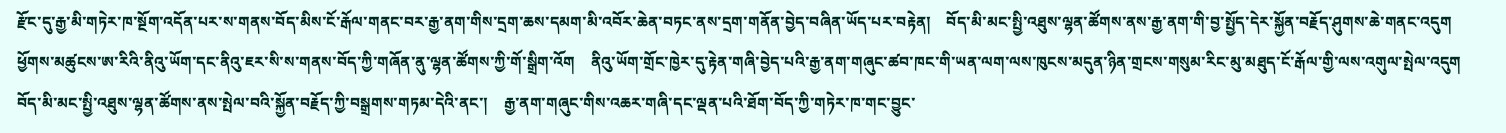རྫོང་དུ་རྒྱ་མི་གཏེར་ཁ་སྔོག་འདོན་པར་ས་གནས་བོད་མིས་ངོ་རྒོལ་གནང་བར་རྒྱ་ནག་གིས་དྲག་ཆས་དམག་མི་འབོར་ཆེན་བཏང་ནས་དྲག་གནོན་བྱེད་བཞིན་ཡོད་པར་བརྟེན།    བོད་མི་མང་སྤྱི་འཐུས་ལྷན་ཚོགས་ནས་རྒྱ་ནག་གི་བྱ་སྤྱོད་དེར་སྐྱོན་བརྗོད་ཤུགས་ཆེ་གནང་འདུག    ཕྱོགས་མཚུངས་ཨ་རིའི་ནིའུ་ཡོག་དང་ནིའུ་ཇར་སི་ས་གནས་བོད་ཀྱི་གཞོན་ནུ་ལྷན་ཚོགས་ཀྱི་གོ་སྒྲིག་འོག    ནིའུ་ཡོག་གྲོང་ཁྱེར་དུ་རྟེན་གཞི་བྱེད་པའི་རྒྱ་ནག་གཞུང་ཚབ་ཁང་གི་ཡན་ལག་ལས་ཁུངས་མདུན་ཉིན་གྲངས་གསུམ་རིང་མུ་མཐུད་ངོ་རྒོལ་གྱི་ལས་འགུལ་སྤེལ་འདུག
བོད་མི་མང་སྤྱི་འཐུས་ལྷན་ཚོགས་ནས་སྤེལ་བའི་སྐྱོན་བརྗོད་ཀྱི་བསྒྲགས་གཏམ་དེའི་ནང་།    རྒྱ་ནག་གཞུང་གིས་འཆར་གཞི་དང་ལྡན་པའི་ཐོག་བོད་ཀྱི་གཏེར་ཁ་གང་བྱུང་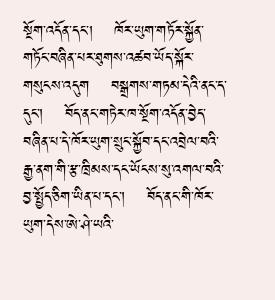སྔོག་འདོན་དང་།    ཁོར་ཡུག་གཏོར་སྐྱོན་གཏོང་བཞིན་པར་ཐུགས་འཚབ་ཡོད་སྐོར་གསུངས་འདུག    བསྒྲགས་གཏམ་དེའི་ནང་ད་དུང་།    བོད་ནང་གཏེར་ཁ་སྔོག་འདོན་བྱེད་བཞིན་པ་དེ་ཁོར་ཡུག་སྲུང་སྐྱོབ་དང་འབྲེལ་བའི་རྒྱ་ནག་གི་རྩ་ཁྲིམས་དང་ཡོངས་སུ་འགལ་བའི་བྱ་སྤྱོད་ཅིག་ཡིན་པ་དང་།    བོད་ནང་གི་ཁོར་ཡུག་དེས་ཨེ་ཤེ་ཡའི་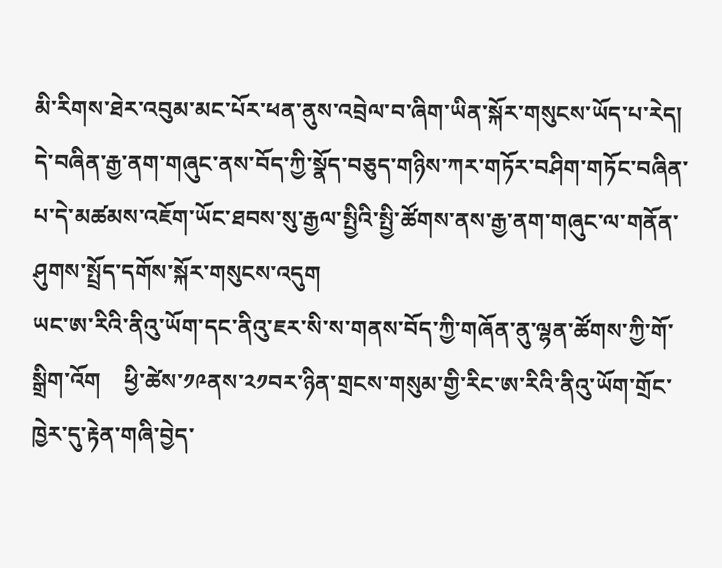མི་རིགས་ཐེར་འབུམ་མང་པོར་ཕན་ནུས་འབྲེལ་བ་ཞིག་ཡིན་སྐོར་གསུངས་ཡོད་པ་རེད།    དེ་བཞིན་རྒྱ་ནག་གཞུང་ནས་བོད་ཀྱི་སྣོད་བཅུད་གཉིས་ཀར་གཏོར་བཤིག་གཏོང་བཞིན་པ་དེ་མཚམས་འཇོག་ཡོང་ཐབས་སུ་རྒྱལ་སྤྱིའི་སྤྱི་ཚོགས་ནས་རྒྱ་ནག་གཞུང་ལ་གནོན་ཤུགས་སྤྲོད་དགོས་སྐོར་གསུངས་འདུག
ཡང་ཨ་རིའི་ནིའུ་ཡོག་དང་ནིའུ་ཇར་སི་ས་གནས་བོད་ཀྱི་གཞོན་ནུ་ལྷན་ཚོགས་ཀྱི་གོ་སྒྲིག་འོག    ཕྱི་ཚེས་༡༩ནས་༢༡བར་ཉིན་གྲངས་གསུམ་གྱི་རིང་ཨ་རིའི་ནིའུ་ཡོག་གྲོང་ཁྱེར་དུ་རྟེན་གཞི་བྱེད་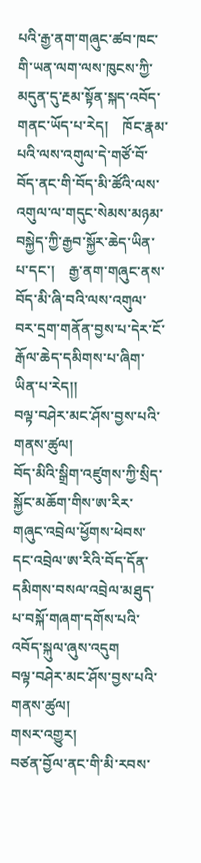པའི་རྒྱ་ནག་གཞུང་ཚབ་ཁང་གི་ཡན་ལག་ལས་ཁུངས་ཀྱི་མདུན་དུ་རྔམ་སྟོན་སྐད་འབོད་གནང་ཡོད་པ་རེད།    ཁོང་རྣམ་པའི་ལས་འགུལ་དེ་གཙོ་བོ་བོད་ནང་གི་བོད་མི་ཚོའི་ལས་འགུལ་ལ་གདུང་སེམས་མཉམ་བསྐྱེད་ཀྱི་རྒྱབ་སྐྱོར་ཆེད་ཡིན་པ་དང་།    རྒྱ་ནག་གཞུང་ནས་བོད་མི་ཞི་བའི་ལས་འགུལ་བར་དྲག་གནོན་བྱས་པ་དེར་ངོ་རྒོལ་ཆེད་དམིགས་པ་ཞིག་ཡིན་པ་རེད།།
བལྟ་བཤེར་མང་ཤོས་བྱས་པའི་གནས་ཚུལ།
བོད་མིའི་སྒྲིག་འཛུགས་ཀྱི་སྲིད་སྐྱོང་མཆོག་གིས་ཨ་རིར་གཞུང་འབྲེལ་ཕྱོགས་ཕེབས་དང་འབྲེལ་ཨ་རིའི་བོད་དོན་དམིགས་བསལ་འབྲེལ་མཐུད་པ་བསྐོ་གཞག་དགོས་པའི་འབོད་སྐུལ་ཞུས་འདུག
བལྟ་བཤེར་མང་ཤོས་བྱས་པའི་གནས་ཚུལ།
གསར་འགྱུར།
བཙན་བྱོལ་ནང་གི་མི་རབས་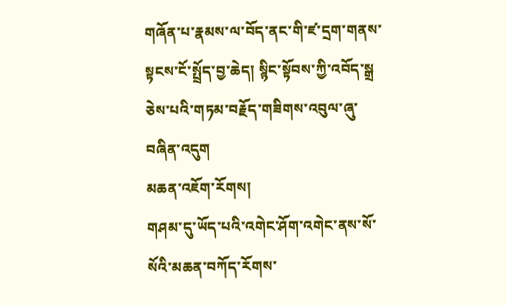གཞོན་པ་རྣམས་ལ་བོད་ནང་གི་ཛ་དྲག་གནས་སྟངས་ངོ་སྤྲོད་བྱ་ཆེད། སྙིང་སྟོབས་ཀྱི་འབོད་སྒྲ ཅེས་པའི་གཏམ་བརྗོད་གཟིགས་འབུལ་ཞུ་བཞིན་འདུག
མཆན་འཇོག་རོགས།
གཤམ་དུ་ཡོད་པའི་འགེང་ཤོག་འགེང་ནས་སོ་སོའི་མཆན་བཀོད་རོགས་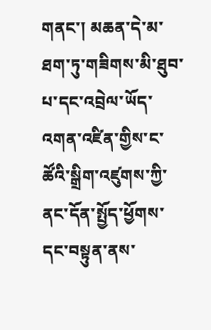གནང་། མཆན་དེ་མ་ཐག་ཏུ་གཟིགས་མི་ཐུབ་པ་དང་འབྲེལ་ཡོད་འགན་འཛིན་གྱིས་ང་ཚོའི་སྒྲིག་འཛུགས་ཀྱི་ནང་དོན་སྤྱོད་ཕྱོགས་དང་བསྟུན་ནས་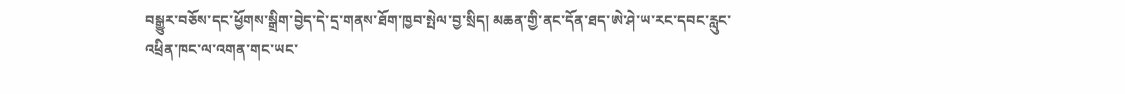བསྒྱུར་བཅོས་དང་ཕྱོགས་སྒྲིག་བྱེད་དེ་དྲ་གནས་ཐོག་ཁྱབ་སྤེལ་བྱ་སྲིད། མཆན་གྱི་ནང་དོན་ཐད་ཨེ་ཤེ་ཡ་རང་དབང་རླུང་འཕྲིན་ཁང་ལ་འགན་གང་ཡང་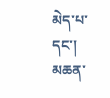མེད་པ་དང་། མཆན་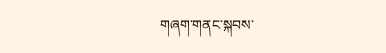གཞག་གནང་སྐབས་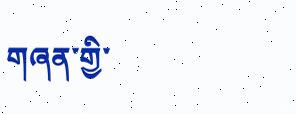གཞན་གྱི་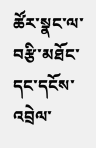ཚོར་སྣང་ལ་བརྩི་མཐོང་དང་དངོས་འབྲེལ་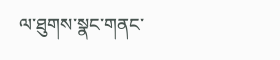ལ་ཐུགས་སྣང་གནང་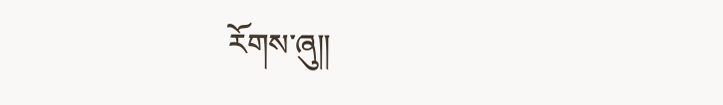རོགས་ཞུ༎